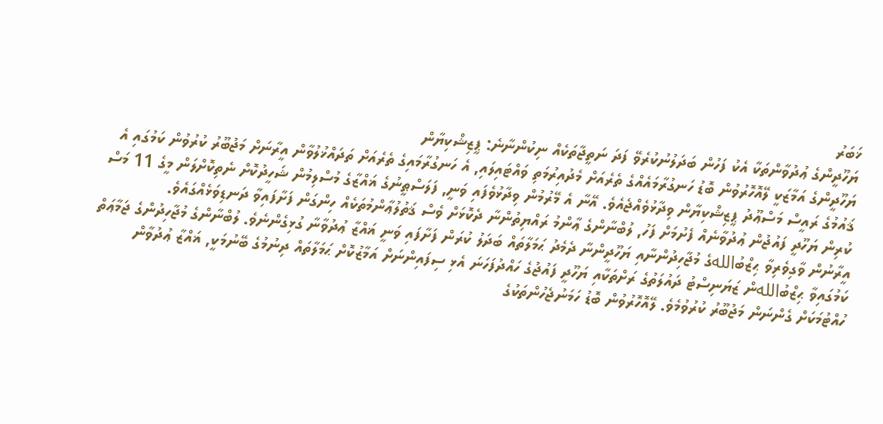ޚަބަރު
ޔަހޫދީންގެ ޢުދުވާންތަކާ އެކު ފަހުން ބަދަލުނުކުރެވޭ ފަދަ ނަތީޖާތަކެއް ނިކުންނާނެ: ޕީޒިޝްކިޔާން
ޔަހޫދީންގެ އަމާޒަކީ ލޭއޮހޮރުވުން ބޮޑު ހަނގުރާމައެއްގެ ތެރެއަށް މެދުއިރުމަތި ވައްޓައިލައި, އެ ހަނގުރާމައިގެ ތެރެއަށް ތަދައްޚުލުވާން އީރާނަށް މަޖުބޫރު ކުރުވުން ކަމުގައި އެ ޤައުމުގެ ރައީސް މަސްޢޫދު ޕީޒިޝްކިޔާން ވިދާޅުވެއްޖެއެވެ. އޭނާ އެ މޭރުމުން ވިދާޅުވެފައި ވަނީ, ފަލަސްޠީނުގެ ޣައްޒާގެ މުސްލިމުން ޝަހީދުކޮށް ނެތިކޮށްލަން މީގެ 11 މަސް ކުރިން ޔަހޫދީ ފައުޖުން ޢުދުވާނެއް ފެށުމަށް ފަހު, ލުބްނާންގެ ޢާންމު ރައްޔިތުންނާ ދެކޮޅަށް ވެސް ޤަތުލުޢާންމުތަކެއް ހިންގަން ފަށާފައިވާ ދަނޑިވަޅެއްގައެވެ.
އީރާނުން ވާގިވެރިވާ ޙިޒްބުاللهގެ މުޖާހިދުންނާއި ޔަހޫދީންނާ ދެމެދު ޙަމަލާތައް ބަދަލު ކުރަން ފަށާފައި ވަނީ ޣައްޒާ ޢުދުވާނާ ގުޅިގެންނެވެ. ލުބްނާންގެ މުޖާހިދުންގެ ޖަމާޢަތް ކަމުގައިވާ ޙިޒްބުاللهން ޒަޔަނިސްޓު ދައުލަތުގެ ރަށްތަކާއި ޔަހޫދީ ފައުޖުގެ ހައްދުފަހަނަ އެޅި ސިފައިންނަށް އަމާޒުކޮށް ޙަމަލާތައް ދިނުމުގެ ބޭނުމަކީ, ޣައްޒާ ޢުދުވާން ހުއްޓުމަކަށް ގެންނަން މަޖުބޫރު ކުރުވުމެވެ. ލޭއޮހޮރުވުން ބޮޑު ހަމަނުޖެހުންތަކުގެ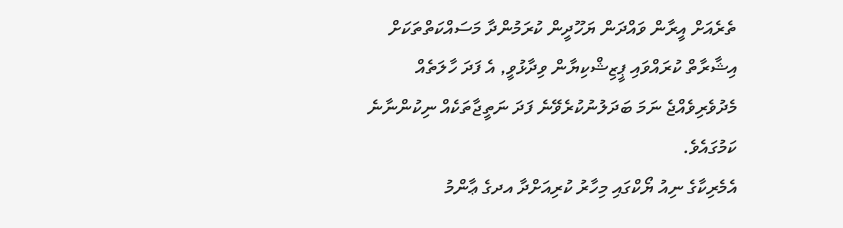ތެރެއަށް އީރާން ވައްދަން ޔަހޫދީން ކުރަމުންދާ މަސައްކަތްތަކަށް އިޝާރާތް ކުރައްވައި ޕީޒިޝްކިޔާން ވިދާޅުވީ, އެ ފަދަ ހާލަތެއް މެދުވެރިވެއްޖެ ނަމަ ބަދަލުނުކުރެވޭނެ ފަދަ ނަތީޖާތަކެއް ނިކުންނާނެ ކަމުގައެވެ.
އެމެރިކާގެ ނިއު ޔޯކްގައި މިހާރު ކުރިއަށްދާ އދގެ ޢާންމު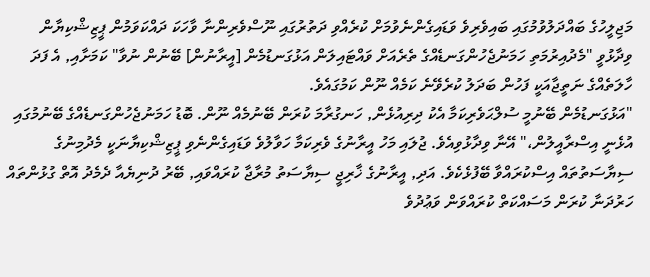މަޖިލީހުގެ ބައްދަލުވުމުގައި ބައިވެރިވެ ވަޑައިގެންނެވުމަށް ކުރެއްވި ދަތުރުގައި ނޫސްވެރިންނާ ވާހަކަ ދައްކަވަމުން ޕީޒިޝްކިޔާން ވިދާޅުވީ "މެދުއިރުމަތި ހަމަނުޖެހުންގަނޑެއްގެ ތެރެއަށް ވައްޓައިލަން އަޅުގަނޑުމެން [އީރާނުން] ބޭނުން ނުވާ" ކަމަށާއި, އެ ފަދަ ހާލަތެއްގެ ނަތީޖާއަކީ ފަހުން ބަދަލު ކުރެވޭނެ ކަމެއް ނޫން ކަމުގައެވެ.
"އަޅުގަނޑުމެން ބޭނުމީ ސުލްޙަވެރިކަމާ އެކު ދިރިއުޅެން, ހަނގުރާމަ ކުރަން ބޭނުމެއް ނޫން. ބޮޑު ހަމަނުޖެހުންގަނޑެއްގެ ބޭނުމުގައި އުޅެނީ އިސްރާއީލުން،" އޭނާ ވިދާޅުވިއެވެ. ޖުލައި މަހު އީރާނުގެ ވެރިކަމާ ހަވާލުވެ ވަޑައިގެންނެވި ޕީޒިޝްކިޔާނަކީ މެދުމިނުގެ ސިޔާސަތުތައް އިސްކުރައްވާ ބޭފުޅެކެވެ. އަދި, އީރާނުގެ ޚާރިޖީ ސިޔާސަތު މުރާޖާ ކުރައްވައި, ބޭރު ދުނިޔެއާ ދެމެދު އޮތް ގުޅުންތައް ހަރުދަނާ ކުރަން މަސައްކަތް ކުރައްވަން ވަޢުދުވެ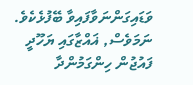ވަޑައިގަންނަވާފައިވާ ބޭފުޅެކެވެ. ނަމަވެސް, ޣައްޒާގައި ޔަހޫދީ ފައުޖުން ހިންގަމުންދާ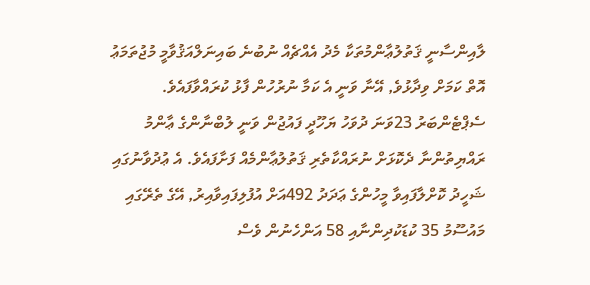ލާއިންސާނީ ޤަތުލުޢާންމުތަކާ މެދު އެއްޗެއް ނުބުނެ ބައިނަލްއަޤުވާމީ މުޖުތަމަޢު އޮތް ކަމަށް ވިދާޅުވެ, އޭނާ ވަނީ އެ ކަމާ ނުރުހުން ފާޅު ކުރައްވާފައެވެ.
ސެޕްޓެންބަރު 23ވަނަ ދުވަހު ޔަހޫދީ ފައުޖުން ވަނީ ލުބްނާންގެ ޢާންމު ރައްޔިތުންނާ ދެކޮޅަށް ނުރައްކާތެރި ޤަތުލުޢާންމެއް ފަށާފައެވެ. އެ ޢުދުވާނުގައި ޝަހީދު ކޮށްލާފައިވާ މީހުންގެ ޢަދަދު 492އަށް އުފުލިފައިވާއިރު, އޭގެ ތެރޭގައި މައުސޫމު 35 ކުޑަކުދިންނާއި 58 އަންހެނުން ވެސް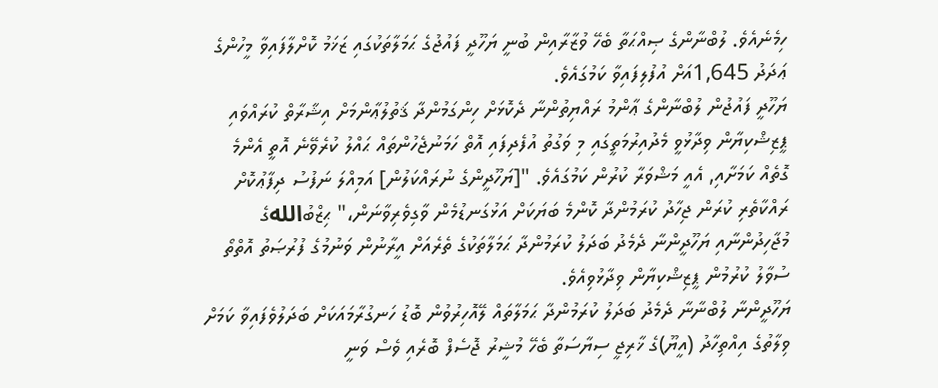ހިމެނެއެވެ. ލުބްނާންގެ ޞިއްޙަތާ ބެހޭ ވުޒާރާއިން ބުނީ ޔަހޫދީ ފައުޖުގެ ޙަމަލާތަކުގައި ޒަޚަމު ކޮށްލާފައިވާ މީހުންގެ ޢަދަދު 1,645އަށް އުފުލިފައިވާ ކަމުގައެވެ.
ޔަހޫދީ ފައުޖުން ލުބްނާންގެ ޢާންމު ރައްޔިތުންނާ ދެކޮޅަށް ހިންގަމުންދާ ޤަތުލުޢާންމަށް އިޝާރާތް ކުރައްވައި ޕީޒިޝްކިޔާން ވިދާޅުވީ މެދުއިރުމަތީގައި މި ވަގުތު އުފެދިފައި އޮތް ހަމަނުޖެހުންތައް ޙައްލު ކުރެވޭނެ އޮތީ އެންމެ ގޮތެއް ކަމަށާއި, އެއީ މަޝްވަރާ ކުރުން ކަމުގައެވެ. "[ޔަހޫދީންގެ ނުރައްކަލުން] އަމިއްލަ ނަފުސު ދިފާޢުކޮށް ރައްކާތެރި ކުރަން ޖިހާދު ކުރަމުންދާ ކޮންމެ ބަޔަކަށް އަޅުގަނޑުމެން ވާގިވެރިވާނަން،" ޙިޒްބުاللهގެ މުޖާހިދުންނާއި ޔަހޫދީންނާ ދެމެދު ބަދަލު ކުރަމުންދާ ޙަމަލާތަކުގެ ތެރެއަށް އީރާނުން ވަނުމުގެ ފުރުޞަތު އޮތްތޯ ސުވާލު ކުރުމުން ޕީޒިޝްކިޔާން ވިދާޅުވިއެވެ.
ޔަހޫދީންނާ ލުބްނާނާ ދެމެދު ބަދަލު ކުރަމުންދާ ޙަމަލާތައް ލޭއޮހިރުވުން ބޮޑު ހަނގުރާމައަކަށް ބަދަލުވެފައިވާ ކަމަށް ވިލާތުގެ އިއްތިހާދު (އީޔޫ)ގެ ޚާރިޖީ ސިޔާސަތާ ބެހޭ މުޝީރު ޖޮސެފް ބޮރެއި ވެސް ވަނީ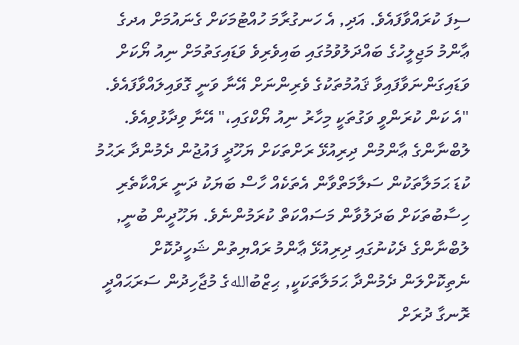ސިފަ ކުރައްވާފައެވެ. އަދި, އެ ހަނގުރާމަ ހުއްޓުމަކަށް ގެނައުމަށް އދގެ ޢާންމު މަޖިލީހުގެ ބައްދަލުވުމުގައި ބައިވެރިވެ ވަޑައިގަތުމަށް ނިއު ޔޯކަށް ވަޑައިގަންނަވާފައިވާ ޤައުމުތަކުގެ ވެރިންނަށް އޭނާ ވަނީ ގޮވައިލައްވާފައެވެ. "އެ ކަން ކުރަންވީ ވަގުތަކީ މިހާރު ނިއު ޔޯކްގައި،" އޭނާ ވިދާޅުވިއެވެ.
ލުބްނާންގެ ޢާންމުން ދިރިއުޅޭ ރަށްތަކަށް ޔަހޫދީ ފައުޖުން ދެމުންދާ ރަޙުމު ކުޑަ ޙަމަލާތަކުން ސަލާމަތްވާން އެތަކެއް ހާސް ބަޔަކު ދަނީ ރައްކާތެރި ހިސާބުތަކަށް ބަދަލުވާން މަސައްކަތް ކުރަމުންނެވެ. ޔަހޫދީން ބުނީ, ލުބްނާންގެ ދެކުނުގައި ދިރިއުޅޭ ޢާންމު ރައްޔިތުން ޝަހީދުކޮށް ނެތިކޮށްލަން ދެމުންދާ ޙަމަލާތަކަކީ, ޙިޒްބުاللهގެ މުޖާހިދުން ސަރަޙައްދީ ރޮނގާ ދުރަށް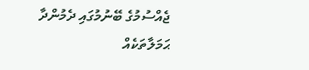ޖެއްސުމުގެ ބޭނުމުގައި ދެމުންދާ ޙަމަލާތަކެއް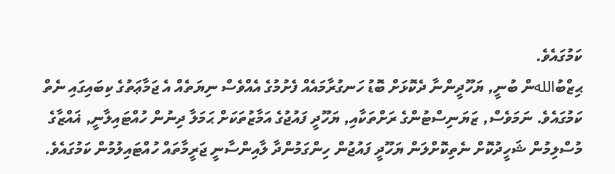ކަމުގައެވެ.
ޙިޒްބުاللهން ބުނީ, ޔަހޫދީންނާ ދެކޮޅަށް ބޮޑު ހަނގުރާމައެއް ފެށުމުގެ އެއްވެސް ނިޔަތެއް އެ ޖަމާޢަތުގެ ކިބައިގައި ނެތް ކަމުގައެވެ. ނަމަވެސް, ޒަޔަނިސްޓުންގެ ރަށްތަކާއި, ޔަހޫދީ ފައުޖުގެ އަމާޒުތަކަށް ޙަމަލާ ދިނުން ހުއްޓައިލާނީ, ޣައްޒާގެ މުސްލިމުން ޝަހީދުކޮށް ނެތިކޮށްލަން ޔަހޫދީ ފައުޖުން ހިންގަމުންދާ ލާއިންސާނީ ޖަރީމާތައް ހުއްޓައިލުމުން ކަމުގައެވެ.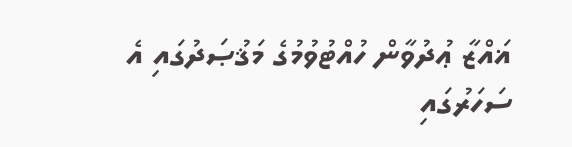ޣައްޒާ ޢުދުވާން ހުއްޓުވުމުގެ މަޤުޞަދުގައި އެ ސަހަރުގައި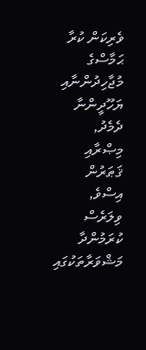ވެރިކަން ކުރާ ޙަމާސްގެ މުޖާހިދުންނާއި ޔަހޫދީންނާ ދެމެދު, މިޞްރާއި ޤަޠަރުން އިސްވެ, ވިލަރެސް ކުރަމުންދާ މަޝްވަރާތަކުގައި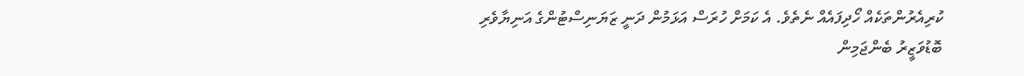ކުރިއެރުންތަކެއް ހޯދިފައެއް ނެތެވެ. އެ ކަމަށް ހުރަސް އަޅަމުން ދަނީ ޒަޔަނިސްޓުންގެ އަނިޔާވެރި ބޮޑުވަޒީރު ބެންޖަމިން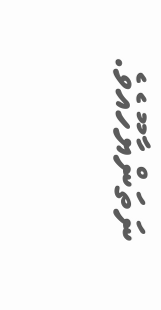ނަތަންޔާހޫއެވެ.